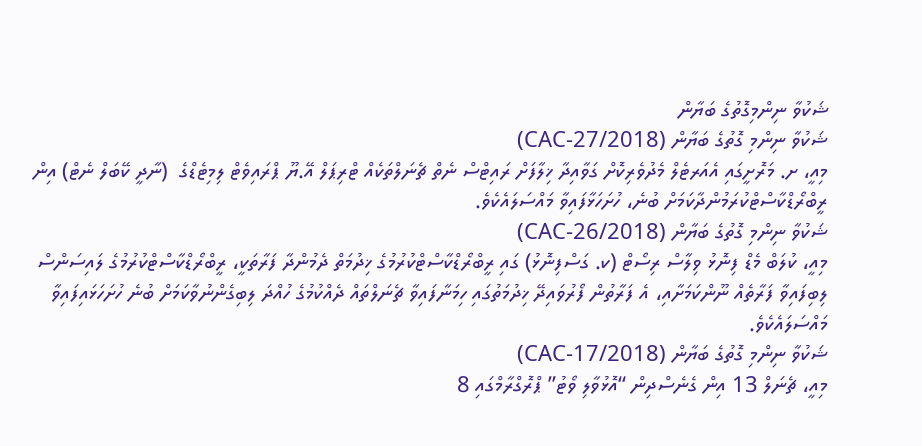ޝަކުވާ ނިންމިގޮތުގެ ބަޔާން
ޝަކުވާ ނިންމި ގޮތުގެ ބަޔާން (CAC-27/2018)
މިއީ، ށ. މަރޮށީގައި އެއަރޓެލް މެދުވެރިކޮށް ގަވާއިދާ ޚިލާފަށް ރައިޓްސް ނެތް ޗެނަލްތަކެއް ޓްރިޕަލް އޭ.ޔޫ ޕްރައިވެޓް ލިމިޓެޑްގެ  (ނާދީ ކޭބަލް ނެޓް) އިން ރީބްރޯޑްކާސްޓްކުރަމުންދާކަމަށް ބުނެ، ހުށަހަޅާފައިވާ މައްސަލައެކެވެ.
ޝަކުވާ ނިންމި ގޮތުގެ ބަޔާން (CAC-26/2018)
މިއީ، ކުލަބް މެޑް ފިނޮޅު ވިލާސް ރިސޯޓް (ކ. ގަސްފިނޮޅު) ގައި ރީބްރޯޑްކާސްޓްކުރުމުގެ ޚިދުމަތް ދެމުންދާ ފަރާތަކީ، ރީބްރޯޑްކާސްޓްކުރުމުގެ ލައިސަންސް ލިބިފައިވާ ފަރާތެއް ނޫންކަމަށާއި، އެ ފަރާތުން ފޯރުވައިދޭ ޚިދުމަތުގައި ހިމަނާފައިވާ ޗެނަލްތައް ދެއްކުމުގެ ހުއްދަ ލިބިގެންނުވާކަމަށް ބުނެ ހުށަހަޅައިފައިވާ މައްސަލައެކެވެ.
ޝަކުވާ ނިންމި ގޮތުގެ ބަޔާން (CAC-17/2018)
މިއީ، ޗެނަލް 13 އިން ގެނެސްދިން “އޮޅުވާލި ވޯޓު” ޕްރޮގްރާމްގައި 8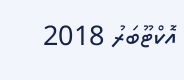އޮކްޓޫބަރު 2018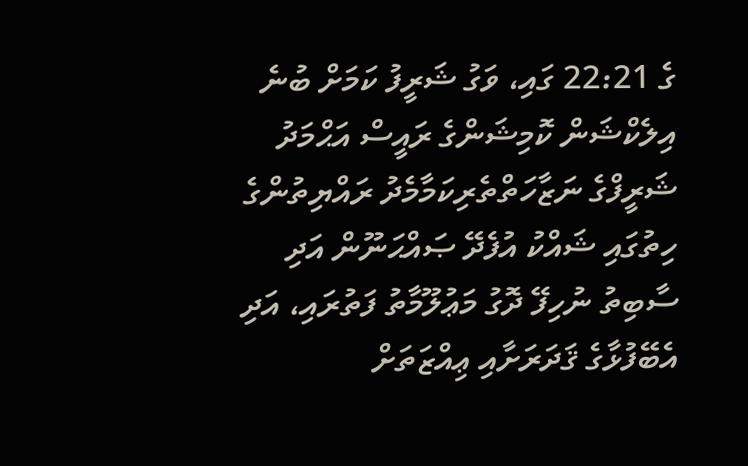ގެ 22:21 ގައި، ވަގު ޝަރީފު ކަމަށް ބުނެ އިލެކްޝަން ކޮމިޝަންގެ ރައީސް އަޙްމަދު ޝަރީފްގެ ނަޒާހަތްތެރިކަމާމެދު ރައްޔިތުންގެ ހިތުގައި ޝައްކު އުފެދޭ ޞައްޙަނޫން އަދި ސާބިތު ނުހިފޭ ދޮގު މަޢުލޫމާތު ފަތުރައި، އަދި އެބޭފުޅާގެ ޤަދަރަށާއި ޢިއްޒަތަށް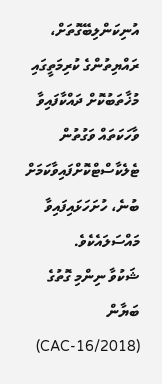އުނިކަންލިބޭގޮތަށް، ރައްޔިތުންގެ ކުރިމަތީގައި މުޚާތަބުކޮށް ދައްކާފައިވާ ވާހަކަތައް ވަގުތުން ޓެލެކާސްޓްކޮށްފައިވާކަމަށް ބުނެ، ހުށަހަޅައިފައިވާ މައްސަލައެކެވެ.
ޝަކުވާ ނިންމި ގޮތުގެ ބަޔާން (CAC-16/2018)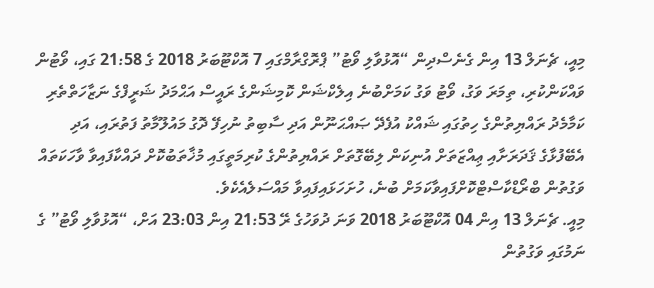މިއީ، ޗެނަލް 13 އިން ގެނެސްދިން “އޮޅުވާލި ވޯޓު” ޕްރޮގްރާމްގައި 7 އޮކްޓޫބަރު 2018 ގެ 21:58 ގައި، ވޯޓުން ވައްކަންކުރި، ތިމަރަ ވަގު، ވޯޓު ވަގު ކަމަށްބުނެ އިލެކްޝަން ކޮމިޝަންގެ ރައީސް އަޙްމަދު ޝަރީފްގެ ނަޒާހަތްތެރި ކަމާމެދު ރައްޔިތުންގެ ހިތުގައި ޝައްކު އުފެދޭ ޞައްޙަނޫން އަދި ސާބިތު ނުހިފޭ ދޮގު މައުލޫމާތު ފަތުރައި، އަދި އެބޭފުޅާގެ ޤަދަރަށާއި ޢިއްޒަތަށް އުނިކަން ލިބޭގޮތަށް ރައްޔިތުންގެ ކުރިމަތީގައި މުޚާތަބުކޮށް ދައްކާފައިވާ ވާހަކަތައް ވަގުތުން ބްރޯޑްކާސްޓްކޮށްފައިވާކަމަށް ބުނެ، ހުށަހަޅައިފައިވާ މައްސަލެއެކެވެ.
މިއީ. ޗެނަލް 13 އިން 04 އޮކްޓޫބަރު 2018 ވަނަ ދުވަހުގެ ރޭ 21:53 އިން 23:03 އަށް، “އޮޅުވާލި ވޯޓު” ގެ ނަމުގައި ވަގުތުން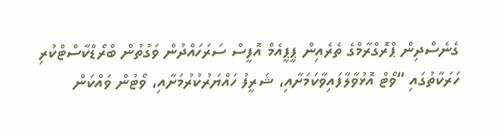ގެނެސްދިން ޕްރޮގްރާމްގެ ތެރެއިން ޕީޕީއެމް އޮފީސް ސަރަހައްދުން ވަގުތުން ބްރޯޑްކާސްޓްކުރި ހަރަކާތުގައި “ވޯޓް އޮޅުވާލާފައިވާކަމަށާއި، ޝަރީފު ހައްޔަރުކުރުމަށާއި، ވޯޓުން ވައްކަން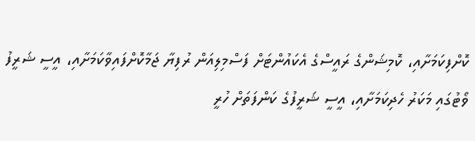ކޮށްފިކަމަށާއި، ކޮމިޝަންގެ ރައީސްގެ އެކައުންޓަށް ފަސްމިލިއަން ރުފިޔާ ޖަމާކޮށްފައިވާކަމަށާއި، އީސީ ޝަރީފު ވޯޓުގައި މަކަރު ހެދިކަމަށާއި، އީސީ ޝަރީފުގެ ކަންފަތަށް ހުރީ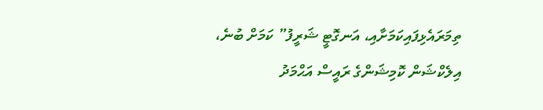ތިމަރައެޅިފައިކަމަށާއި، އަނގޮޓީ ޝަރީފު” ކަމަށް ބުނެ، އިލެކްޝަން ކޮމިޝަންގެ ރައީސް އަޙްމަދު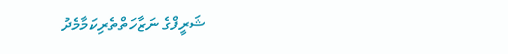ޝަރީފްގެ ނަޒާހަތްތެރިކަމާމެދު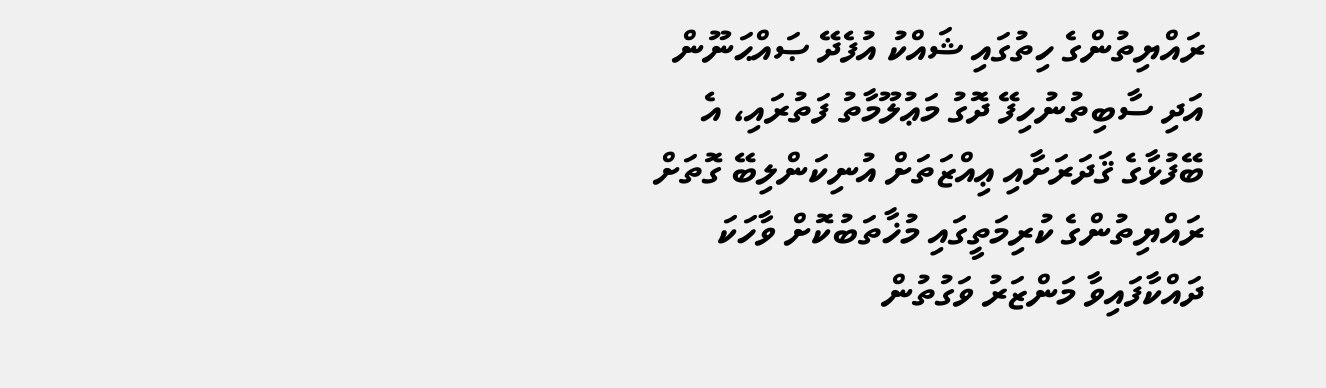ރައްޔިތުންގެ ހިތުގައި ޝައްކު އުފެދޭ ޞައްޙަނޫން އަދި ސާބިތުނުހިފޭ ދޮގު މަޢުލޫމާތު ފަތުރައި، އެ ބޭފުޅާގެ ޤަދަރަށާއި ޢިއްޒަތަށް އުނިކަންލިބޭ ގޮތަށް ރައްޔިތުންގެ ކުރިމަތީގައި މުޚާތަބުކޮށް ވާހަކަ ދައްކާފައިވާ މަންޒަރު ވަގުތުން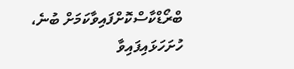ބްރޯޑްކާސްކޮށްފައިވާކަމަށް ބުނެ، ހުށަހަޅައިފައިވާ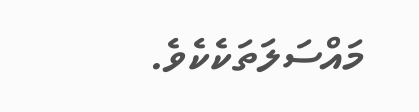މައްސަލަތަކެކެވެ.